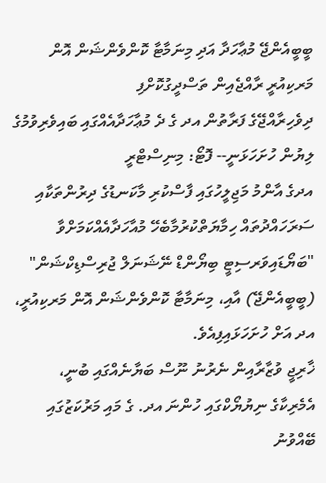ބީބީއެންޖޭ މުޢާހަދާ އަދި މިނަމާޓާ ކޮންވެންޝަން އޮން މަރކިއުރީ ރާއްޖެއިން ތަސްދީގުކޮށްފި
ދިވެހިރާއްޖޭގެ ފަރާތުން އދ ގެ ދެ މުޢާހަދާއެއްގައި ބައިވެރިވުމުގެ ލިޔުން ހުށަހަޅަނީ-- ފޮޓޯ: މިނިސްޓްރީ
އދގެ އާންމު މަޖިލީހުގައި ފާސްކުރި މާކަނޑުގެ ދިރުންތަކާއި ސަރަހައްދުތައް ހިމާޔަތްކުރުމާބެހޭ މުއާހަދާއެއްކަމަށްވާ "ބަޔޯޑައިވަރސިޓީ ބިޔޯންޑް ނޭޝަނަލް ޖުރިސްޑިކްޝަން" (ބީބީއެންޖޭ) އާއި، މިނަމާޓާ ކޮންވެންޝަން އޮން މަރކިއުރީ، އދ އަށް ހުށަހަޅައިފިއެވެ.
ޚާރިޖީ ވުޒާރާއިން ނެރުނު ނޫސް ބަޔާނެއްގައި ބުނީ، އެމެރިކާގެ ނިޔުޔޯކްގައި ހުންނަ އދ. ގެ މައި މަރުކަޒުގައި ބޭއްވުނު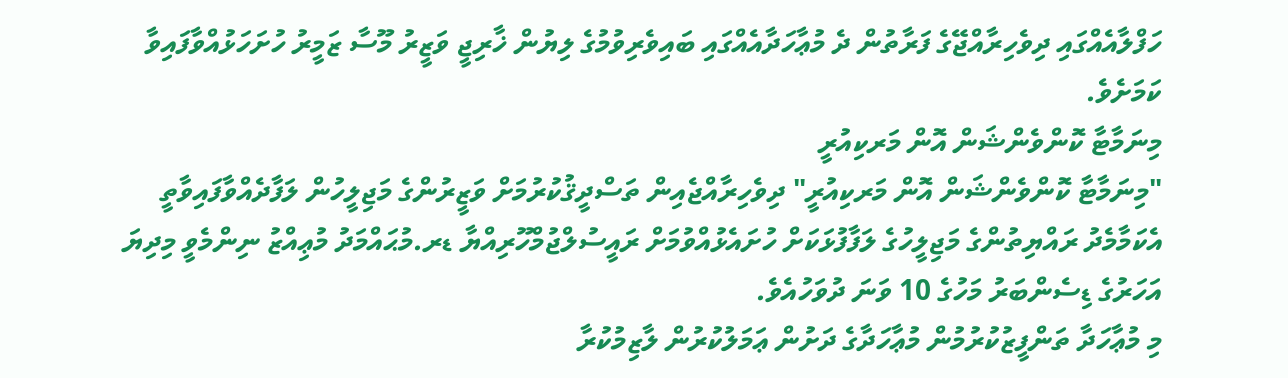ހަފްލާއެއްގައި ދިވެހިރާއްޖޭގެ ފަރާތުން ދެ މުޢާހަދާއެއްގައި ބައިވެރިވުމުގެ ލިޔުން ޚާރިޖީ ވަޒީރު މޫސާ ޒަމީރު ހުށަހަޅުއްވާފައިވާ ކަމަށެވެ.
މިނަމާޓާ ކޮންވެންޝަން އޮން މަރކިއުރީ
"މިނަމާޓާ ކޮންވެންޝަން އޮން މަރކިއުރީ" ދިވެހިރާއްޖެއިން ތަސްދީޤުކުރުމަށް ވަޒީރުންގެ މަޖިލީހުން ލަފާދެއްވާފައިވާތީ އެކަމާމެދު ރައްޔިތުންގެ މަޖިލީހުގެ ލަފާފުޅަކަށް ހުށައެޅުއްވުމަށް ރައީސުލްޖުމްހޫރިއްޔާ ޑރ.މުޙައްމަދު މުޢިއްޒު ނިންމެވީ މިދިޔަ އަހަރުގެ ޑިސެންބަރު މަހުގެ 10 ވަނަ ދުވަހުއެވެ.
މި މުޢާހަދާ ތަންފީޒުކުރުމުން މުޢާހަދާގެ ދަށުން ޢަމަލުކުރުން ލާޒިމުކުރާ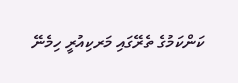ކަންކަމުގެ ތެރޭގައި މަރކިއުރީ ހިމެނޭ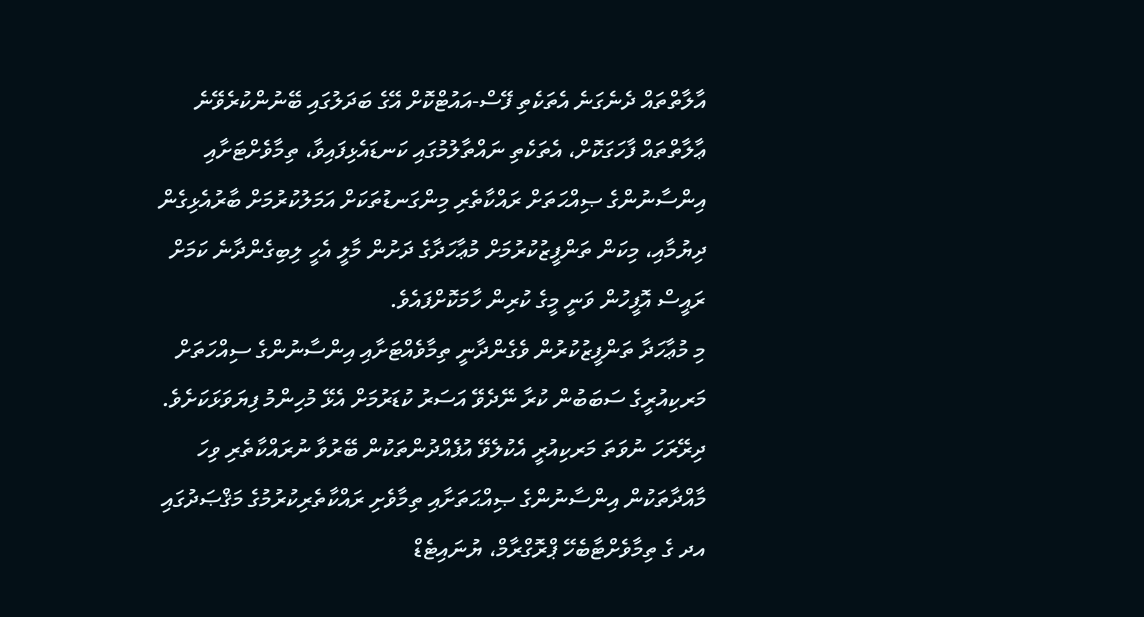އާލާތްތައް ދެނެގަނެ އެތަކެތި ފޭސް-އައުޓްކޮށް އޭގެ ބަދަލުގައި ބޭނުންކުރެވޭނެ ޢާލާތްތައް ފާހަގަކޮށް، އެތަކެތި ނައްތާލުމުގައި ކަނޑައެޅިފައިވާ، ތިމާވެށްޓަށާއި އިންސާނުންގެ ޞިއްޙަތަށް ރައްކާތެރި މިންގަނޑުތަކަށް އަމަލުކުރުމަށް ބާރުއެޅިގެން ދިޔުމާއި، މިކަން ތަންފީޒުކުރުމަށް މުޢާހަދާގެ ދަށުން މާލީ އެހީ ލިބިގެންދާނެ ކަމަށް ރައީސް އޮފީހުން ވަނީ މީގެ ކުރިން ހާމަކޮށްފައެވެ.
މި މުޢާހަދާ ތަންފީޒުކުރުން ވެގެންދާނީ ތިމާވެއްޓަށާއި އިންސާނުންގެ ސިއްހަތަށް މަރކިއުރީގެ ސަބަބުން ކުރާ ނޭދެވޭ އަސަރު ކުޑަރުމަށް އެޅޭ މުހިންމު ފިޔަވަޅަކަށެވެ.
ދިރޭރަހަ ނުވަތަ މަރކިއުރީ އެކުލެވޭ އުފެއްދުންތަކުން ބޭރުވާ ނުރައްކާތެރި ވިހަ މާއްދާތަކުން އިންސާނުންގެ ޞިއްޙަތަށާއި ތިމާވެށި ރައްކާތެރިކުރުމުގެ މަޤްޞަދުގައި އދ ގެ ތިމާވެށްޓާބެހޭ ޕްރޮގްރާމް، ޔުނައިޓެޑް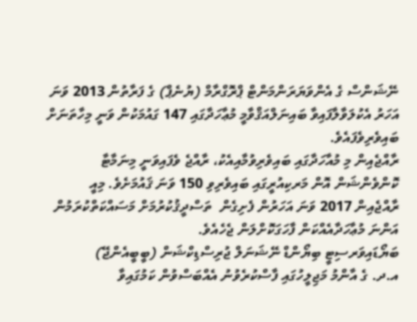ނޭޝަންސް ގެ އެންވަޔަރަންމަންޓް ޕްރޮގްރާމް (ޔުނެޕް) ގެ ފަރާތުން 2013 ވަނަ އަހަރު އެކުލަވާލާފައިވާ ބައިނަލްއަޤްވާމީ މުޢާހަދާގައި 147 ގައުމަކުން ވަނީ މިހާތަނަށް ބައިވެރިވެފައެވެ.
ރާއްޖެއިން މި މުއާހަދާގައި ބައިވެރިވުމާއިއެކު، ރާއްޖެ ވެފައިވަނީ މިނަމާޓާ ކޮންވެންޝަން އޮން މަރކިއުރީގައި ބައިވެރިވި 150 ވަނަ ޤައުމަށެވެ. މިއީ ރާއްޖެއިން 2017 ވަނަ އަހަރުން ފެށިގެން  ތަސްދީޤުކުރުމަށް މަސައްކަތްކުރަމުން އަންނަ މުޢާހަދާއެއްކަން ފާހަގަކޮށްލަން ޖެހެއެވެ.
ބަޔޯޑައިވަރސިޓީ ބިޔޯންޑް ނޭޝަނަލް ޖުރިސްޑިކްޝަން (ބީބީއެންޖޭ)
އ.ދ. ގެ އާންމު މަޖިލީހުގައި ފާސްކުރެވުނު އެއްބަސްވުން ކަމުގައިވާ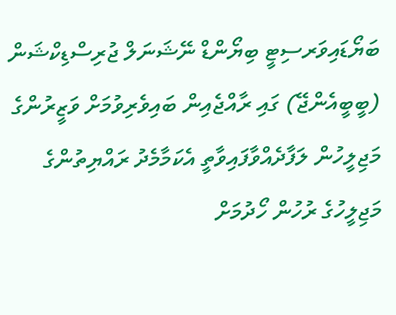ބަޔޯޑައިވަރސިޓީ ބިޔޯންޑް ނޭޝަނަލް ޖުރިސްޑިކްޝަން (ބީބީއެންޖޭ) ގައި ރާއްޖެއިން ބައިވެރިވުމަށް ވަޒީރުންގެ މަޖިލީހުން ލަފާދެއްވާފައިވާތީ އެކަމާމެދު ރައްޔިތުންގެ މަޖިލީހުގެ ރުހުން ހޯދުމަށް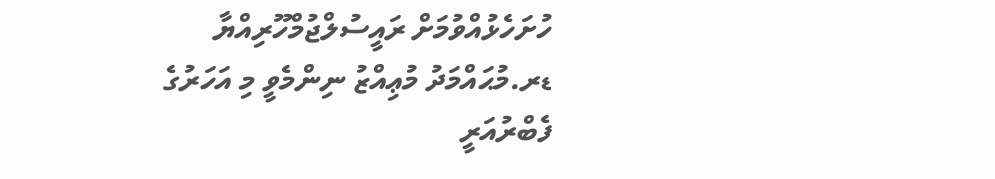ހުށަހެޅުއްވުމަށް ރައީސުލްޖުމްހޫރިއްޔާ ޑރ.މުޙައްމަދު މުޢިއްޒު ނިންމެވީ މި އަހަރުގެ ފެބްރުއަރީ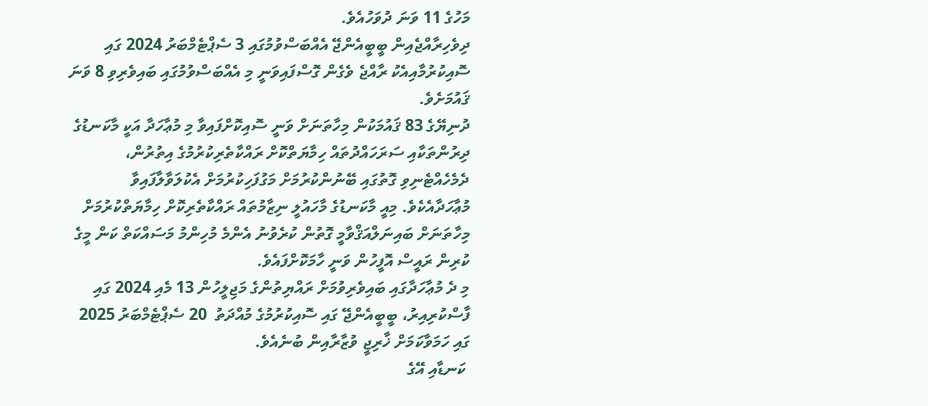މަހުގެ 11 ވަނަ ދުވަހުއެވެ.
ދިވެހިރާއްޖެއިން ބީބީއެންޖޭ އެއްބަސްވުމުގައި 3 ސެޕްޓެމްބަރު 2024 ގައި ސޮއިކުރުމާއިއެކު ރާއްޖެ ވެގެން ގޮސްފައިވަނީ މި އެއްބަސްވުމުގައި ބައިވެރިވި 8 ވަނަ ޤައުމަށެވެ.
ދުނިޔޭގެ 83 ޤައުމަކުން މިހާތަނަށް ވަނީ ސޮއިކޮށްފައިވާ މި މުޢާހަދާ އަކީ މާކަނޑުގެ ދިރުންތަކާއި ސަރަހައްދުތައް ހިމާޔަތްކޮށް ރައްކާތެރިކުރުމުގެ އިތުރުން، ދެމެހެއްޓެނިވި ގޮތުގައި ބޭނުންކުރުމަށް މަގުފަހިކުރުމަށް އެކުލަވާލާފައިވާ މުޢާހަދާއެކެވެ. މިއީ މާކަނޑުގެ މާހައުލީ ނިޒާމުތައް ރައްކާތެރިކޮށް ހިމާޔަތްކުރުމަށް މިހާތަނަށް ބައިނަލްއަޤްވާމީ ގޮތުން ކުރެވުނު އެންމެ މުހިންމު މަސައްކަތް ކަން މީގެ ކުރިން ރައީސް އޮފީހުން ވަނީ ހާމަކޮށްފައެވެ.
މި ދެ މުޢާހަދާގައި ބައިވެރިވުމަށް ރައްޔިތުންގެ މަޖިލީހުން 13 މެއި 2024 ގައި ފާސްކުރިއިރު، ބީބީއެންޖޭ ގައި ސޮއިކުރުމުގެ މުއްދަތު  20 ސެޕްޓެމްބަރު 2025 ގައި ހަމަވާކަމަށް ޚާރިޖީ ވުޒާރާއިން ބުނެއެވެ.
 ކަނޑާއި އޭގެ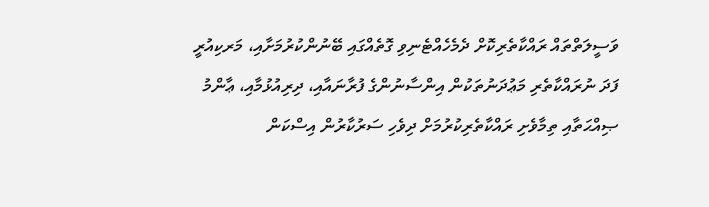ވަސީލަތްތައް ރައްކާތެރިކޮށް ދެމެހެއްޓެނިވި ގޮތެއްގައި ބޭނުންކުރުމަށާއި، މަރކިއުރީ ފަދަ ނުރައްކާތެރި މަޢުދަނުތަކުން އިންސާނުންގެ ފުރާނައާއި، ދިރިއުޅުމާއި، ޢާންމު ޞިއްޙަތާއި ތިމާވެށި ރައްކާތެރިކުރުމަށް ދިވެހި ސަރުކާރުން އިސްކަން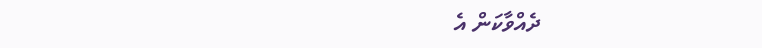ދެއްވާކަން އެ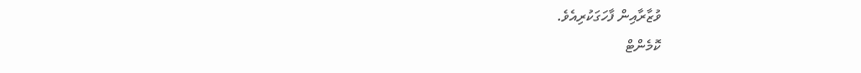ވުޒާރާއިން ފާހަގަކުރިއެވެ.
ކޮމެންޓް